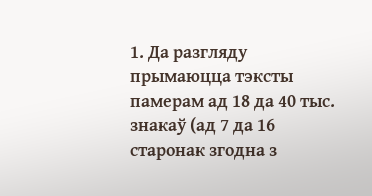1. Да разгляду прымаюцца тэксты памерам ад 18 да 40 тыс. знакаў (ад 7 да 16 старонак згодна з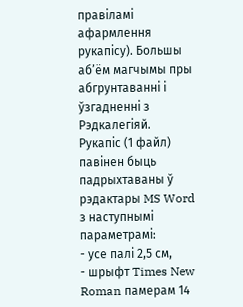правіламі афармлення рукапісу). Большы аб’ём магчымы пры абгрунтаванні і ўзгадненні з Рэдкалегіяй.
Рукапіс (1 файл) павінен быць падрыхтаваны ў рэдактары MS Word з наступнымі параметрамі:
- усе палі 2,5 см,
- шрыфт Times New Roman памерам 14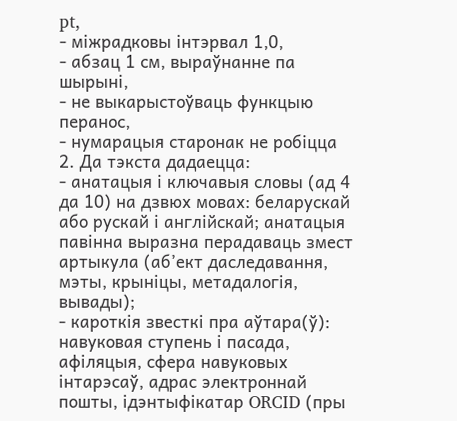pt,
- міжрадковы інтэрвал 1,0,
- абзац 1 см, выраўнанне па шырыні,
- не выкарыстоўваць функцыю перанос,
- нумарацыя старонак не робіцца
2. Да тэкста дадаецца:
- анатацыя і ключавыя словы (ад 4 да 10) на дзвюх мовах: беларускай або рускай і англійскай; анатацыя павінна выразна перадаваць змест артыкула (аб’ект даследавання, мэты, крыніцы, метадалогія, вывады);
- кароткія звесткі пра аўтара(ў): навуковая ступень і пасада, афіляцыя, сфера навуковых інтарэсаў, адрас электроннай пошты, ідэнтыфікатар ORCID (пры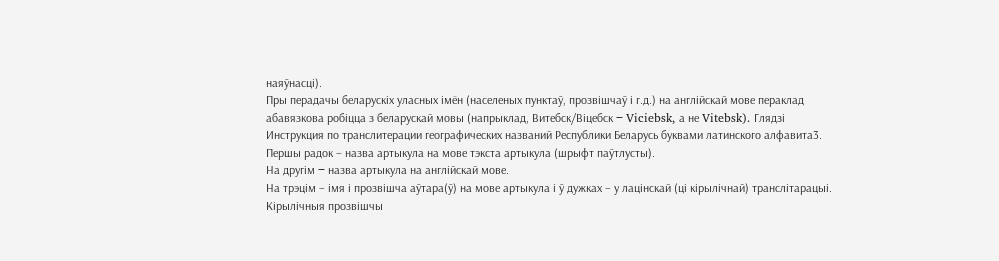наяўнасці).
Пры перадачы беларускіх уласных імён (населеных пунктаў, прозвішчаў і г.д.) на англійскай мове пераклад
абавязкова робіцца з беларускай мовы (напрыклад, Витебск/Віцебск ‒ Viciebsk, а не Vitebsk). Глядзі
Инструкция по транслитерации географических названий Республики Беларусь буквами латинского алфавита3. Першы радок – назва артыкула на мове тэкста артыкула (шрыфт паўтлусты).
На другім ‒ назва артыкула на англійскай мове.
На трэцім – імя і прозвішча аўтара(ў) на мове артыкула і ў дужках – у лацінскай (ці кірылічнай) транслітарацыі. Кірылічныя прозвішчы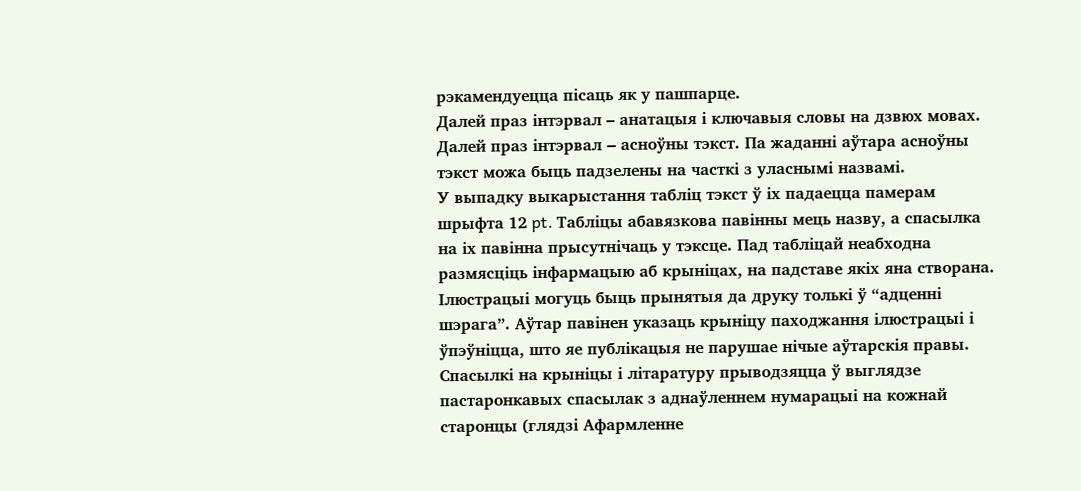рэкамендуецца пісаць як у пашпарце.
Далей праз інтэрвал – анатацыя і ключавыя словы на дзвюх мовах.
Далей праз інтэрвал ‒ асноўны тэкст. Па жаданні аўтара асноўны тэкст можа быць падзелены на часткі з уласнымі назвамі.
У выпадку выкарыстання табліц тэкст ў іх падаецца памерам шрыфта 12 pt. Табліцы абавязкова павінны мець назву, а спасылка на іх павінна прысутнічаць у тэксце. Пад табліцай неабходна размясціць інфармацыю аб крыніцах, на падставе якіх яна створана.
Ілюстрацыі могуць быць прынятыя да друку толькі ў “адценні шэрага”. Аўтар павінен указаць крыніцу паходжання ілюстрацыі і ўпэўніцца, што яе публікацыя не парушае нічые аўтарскія правы.
Спасылкі на крыніцы і літаратуру прыводзяцца ў выглядзе пастаронкавых спасылак з аднаўленнем нумарацыі на кожнай старонцы (глядзі Афармленне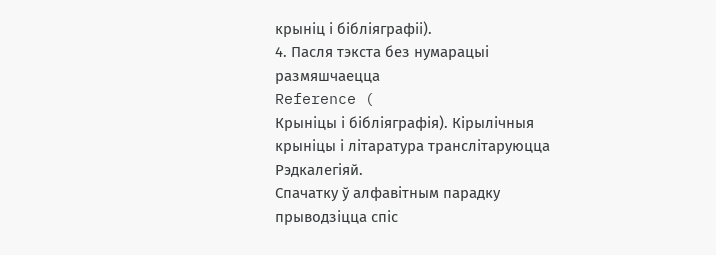крыніц і бібліяграфіі).
4. Пасля тэкста без нумарацыі размяшчаецца
Reference (
Крыніцы і бібліяграфія). Кірылічныя крыніцы і літаратура транслітаруюцца Рэдкалегіяй.
Спачатку ў алфавітным парадку прыводзіцца спіс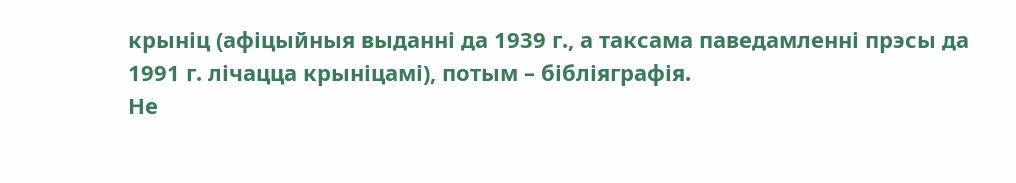крыніц (афіцыйныя выданні да 1939 г., а таксама паведамленні прэсы да 1991 г. лічацца крыніцамі), потым – бібліяграфія.
Не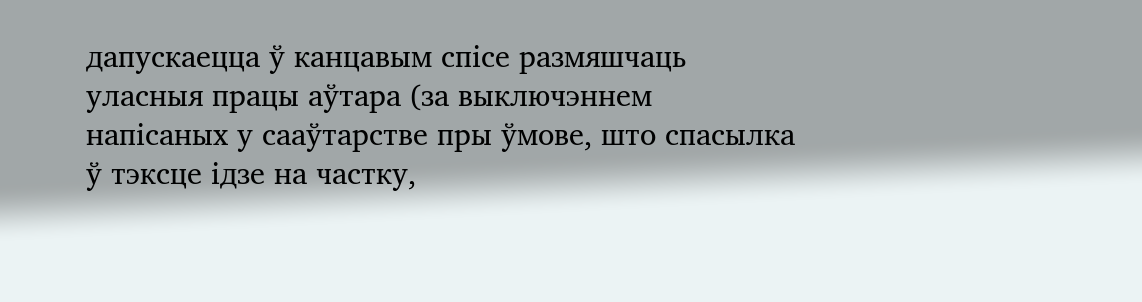дапускаецца ў канцавым спісе размяшчаць уласныя працы аўтара (за выключэннем напісаных у сааўтарстве пры ўмове, што спасылка ў тэксце ідзе на частку,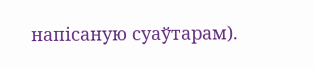напісаную суаўтарам).